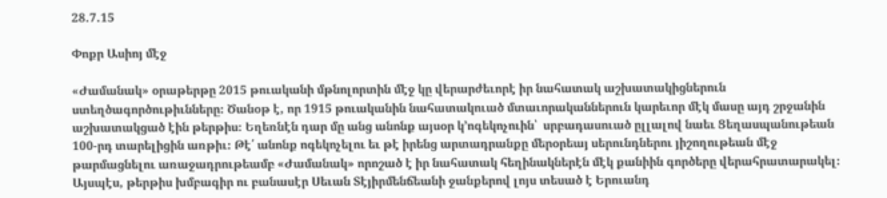28.7.15

Փոքր Ասիոյ մէջ

«Ժամանակ» օրաթերթը 2015 թուականի մթնոլորտին մէջ կը վերարժեւորէ իր նահատակ աշխատակիցներուն ստեղծագործութիւնները։ Ծանօթ է, որ 1915 թուականին նահատակուած մտաւորականներուն կարեւոր մէկ մասը այդ շրջանին աշխատակցած էին թերթիս։ Եղեռնէն դար մը անց անոնք այսօր կ՚ոգեկոչուին՝  սրբադասուած ըլլալով նաեւ Ցեղասպանութեան 100-րդ տարելիցին առթիւ։ Թէ՛ անոնք ոգեկոչելու եւ թէ իրենց արտադրանքը մերօրեայ սերունդներու յիշողութեան մէջ թարմացնելու առաջադրութեամբ «Ժամանակ» որոշած է իր նահատակ հեղինակներէն մէկ քանիին գործերը վերահրատարակել։ Այսպէս, թերթիս խմբագիր ու բանասէր Սեւան Տէյիրմենճեանի ջանքերով լոյս տեսած է Երուանդ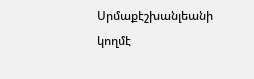Սրմաքէշխանլեանի կողմէ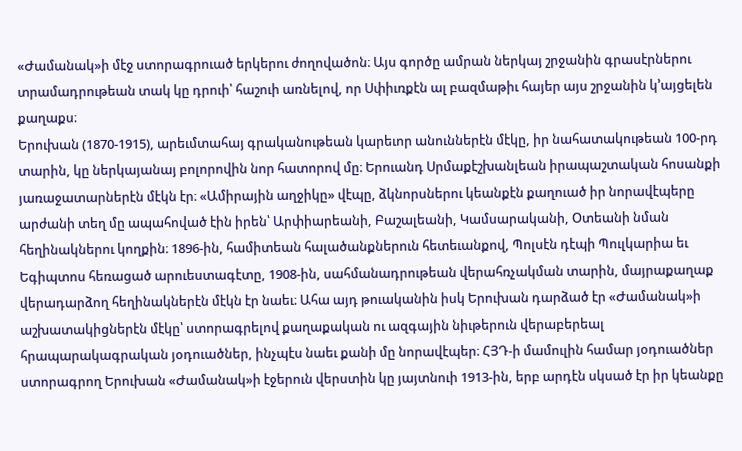«Ժամանակ»ի մէջ ստորագրուած երկերու ժողովածոն։ Այս գործը ամրան ներկայ շրջանին գրասէրներու տրամադրութեան տակ կը դրուի՝ հաշուի առնելով, որ Սփիւռքէն ալ բազմաթիւ հայեր այս շրջանին կ՚այցելեն քաղաքս։
Երուխան (1870-1915), արեւմտահայ գրականութեան կարեւոր անուններէն մէկը, իր նահատակութեան 100-րդ տարին, կը ներկայանայ բոլորովին նոր հատորով մը։ Երուանդ Սրմաքէշխանլեան իրապաշտական հոսանքի յառաջատարներէն մէկն էր։ «Ամիրային աղջիկը» վէպը, ձկնորսներու կեանքէն քաղուած իր նորավէպերը արժանի տեղ մը ապահոված էին իրեն՝ Արփիարեանի, Բաշալեանի, Կամսարականի, Օտեանի նման հեղինակներու կողքին։ 1896-ին, համիտեան հալածանքներուն հետեւանքով, Պոլսէն դէպի Պուլկարիա եւ Եգիպտոս հեռացած արուեստագէտը, 1908-ին, սահմանադրութեան վերահռչակման տարին, մայրաքաղաք վերադարձող հեղինակներէն մէկն էր նաեւ։ Ահա այդ թուականին իսկ Երուխան դարձած էր «Ժամանակ»ի աշխատակիցներէն մէկը՝ ստորագրելով քաղաքական ու ազգային նիւթերուն վերաբերեալ հրապարակագրական յօդուածներ, ինչպէս նաեւ քանի մը նորավէպեր։ ՀՅԴ-ի մամուլին համար յօդուածներ ստորագրող Երուխան «Ժամանակ»ի էջերուն վերստին կը յայտնուի 1913-ին, երբ արդէն սկսած էր իր կեանքը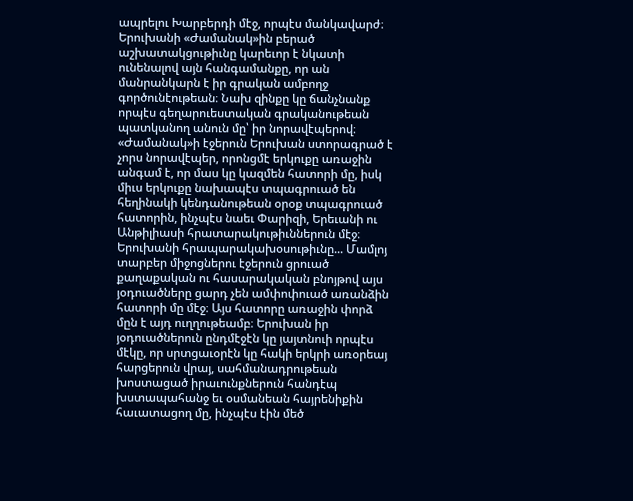ապրելու Խարբերդի մէջ, որպէս մանկավարժ։
Երուխանի «Ժամանակ»ին բերած աշխատակցութիւնը կարեւոր է նկատի ունենալով այն հանգամանքը, որ ան մանրանկարն է իր գրական ամբողջ գործունէութեան։ Նախ զինքը կը ճանչնանք որպէս գեղարուեստական գրականութեան պատկանող անուն մը՝ իր նորավէպերով։ «Ժամանակ»ի էջերուն Երուխան ստորագրած է չորս նորավէպեր, որոնցմէ երկուքը առաջին անգամ է, որ մաս կը կազմեն հատորի մը, իսկ միւս երկուքը նախապէս տպագրուած են հեղինակի կենդանութեան օրօք տպագրուած հատորին, ինչպէս նաեւ Փարիզի, Երեւանի ու Անթիլիասի հրատարակութիւններուն մէջ։
Երուխանի հրապարակախօսութիւնը... Մամլոյ տարբեր միջոցներու էջերուն ցրուած քաղաքական ու հասարակական բնոյթով այս յօդուածները ցարդ չեն ամփոփուած առանձին հատորի մը մէջ։ Այս հատորը առաջին փորձ մըն է այդ ուղղութեամբ։ Երուխան իր յօդուածներուն ընդմէջէն կը յայտնուի որպէս մէկը, որ սրտցաւօրէն կը հակի երկրի առօրեայ հարցերուն վրայ, սահմանադրութեան խոստացած իրաւունքներուն հանդէպ խստապահանջ եւ օսմանեան հայրենիքին հաւատացող մը, ինչպէս էին մեծ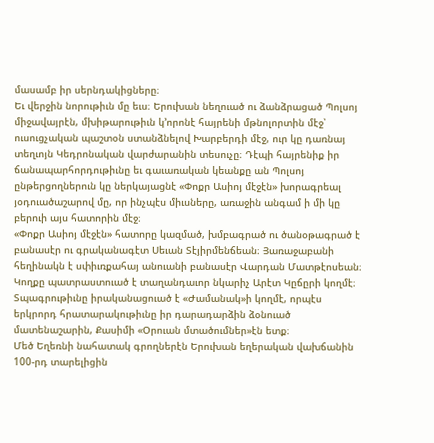մասամբ իր սերնդակիցները։
Եւ վերջին նորութիւն մը եւս։ Երուխան նեղուած ու ձանձրացած Պոլսոյ միջավայրէն, մխիթարութիւն կ՚որոնէ հայրենի մթնոլորտին մէջ՝ ուսուցչական պաշտօն ստանձնելով Խարբերդի մէջ, ուր կը դառնայ տեղւոյն Կեդրոնական վարժարանին տեսուչը։ Դէպի հայրենիք իր ճանապարհորդութիւնը եւ գաւառական կեանքը ան Պոլսոյ ընթերցողներուն կը ներկայացնէ «Փոքր Ասիոյ մէջէն» խորագրեալ յօդուածաշարով մը, որ ինչպէս միւսները, առաջին անգամ ի մի կը բերուի այս հատորին մէջ։
«Փոքր Ասիոյ մէջէն» հատորը կազմած, խմբագրած ու ծանօթագրած է բանասէր ու գրականագէտ Սեւան Տէյիրմենճեան։ Յառաջաբանի հեղինակն է սփիւռքահայ անուանի բանասէր Վարդան Մատթէոսեան։ Կողքը պատրաստուած է տաղանդաւոր նկարիչ Արէտ Կըճըրի կողմէ։ Տպագրութիւնը իրականացուած է «Ժամանակ»ի կողմէ, որպէս երկրորդ հրատարակութիւնը իր դարադարձին ձօնուած մատենաշարին, Քասիմի «Օրուան մտածումներ»էն ետք։
Մեծ Եղեռնի նահատակ գրողներէն Երուխան եղերական վախճանին 100-րդ տարելիցին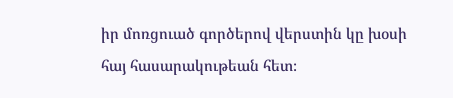իր մոռցուած գործերով վերստին կը խօսի հայ հասարակութեան հետ։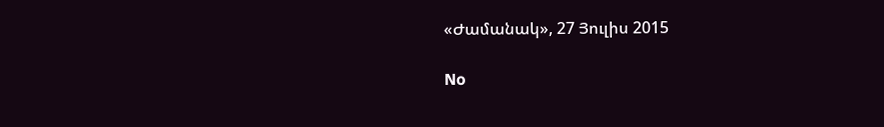«Ժամանակ», 27 Յուլիս 2015

No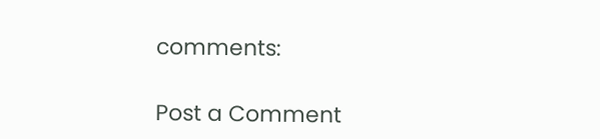comments:

Post a Comment